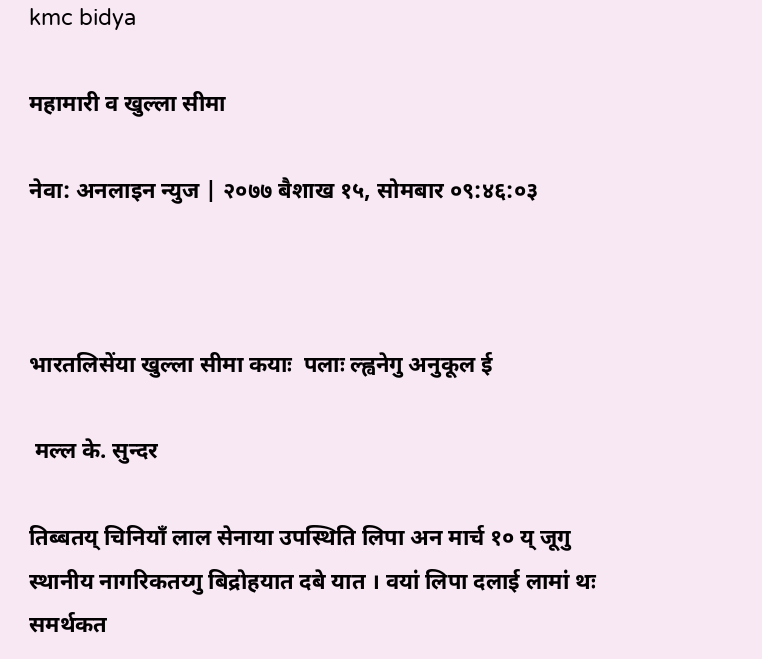kmc bidya

महामारी व खुल्ला सीमा

नेवा: अनलाइन न्युज | २०७७ बैशाख १५, सोमबार ०९:४६:०३



भारतलिसेंया खुल्ला सीमा कयाः  पलाः ल्ह्वनेगु अनुकूल ई

 मल्ल के. सुन्दर

तिब्बतय् चिनियाँ लाल सेनाया उपस्थिति लिपा अन मार्च १० य् जूगु स्थानीय नागरिकतय्गु बिद्रोहयात दबे यात । वयां लिपा दलाई लामां थः समर्थकत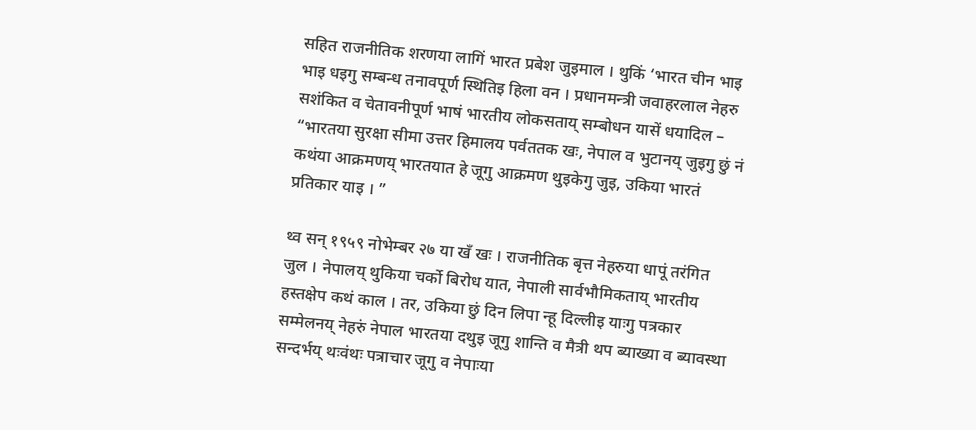सहित राजनीतिक शरणया लागिं भारत प्रबेश जुइमाल । थुकिं ‘भारत चीन भाइ भाइ धइगु सम्बन्ध तनावपूर्ण स्थितिइ हिला वन । प्रधानमन्त्री जवाहरलाल नेहरु सशंकित व चेतावनीपूर्ण भाषं भारतीय लोकसताय् सम्बोधन यासें धयादिल – “भारतया सुरक्षा सीमा उत्तर हिमालय पर्वततक खः, नेपाल व भुटानय् जुइगु छुं नं कथंया आक्रमणय् भारतयात हे जूगु आक्रमण थुइकेगु जुइ, उकिया भारतं प्रतिकार याइ । ”

थ्व सन् १९५९ नोभेम्बर २७ या खँ खः । राजनीतिक बृत्त नेहरुया धापूं तरंगित जुल । नेपालय् थुकिया चर्को बिरोध यात, नेपाली सार्वभौमिकताय् भारतीय हस्तक्षेप कथं काल । तर, उकिया छुं दिन लिपा न्हू दिल्लीइ याःगु पत्रकार सम्मेलनय् नेहरुं नेपाल भारतया दथुइ जूगु शान्ति व मैत्री थप ब्याख्या व ब्यावस्था सन्दर्भय् थःवंथः पत्राचार जूगु व नेपाःया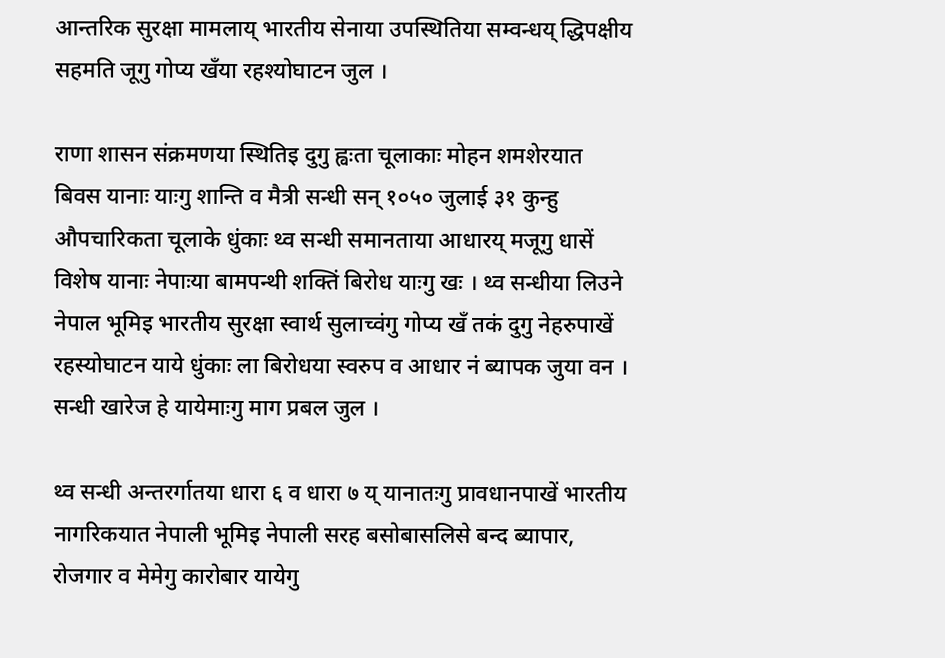आन्तरिक सुरक्षा मामलाय् भारतीय सेनाया उपस्थितिया सम्वन्धय् द्धिपक्षीय सहमति जूगु गोप्य खँया रहश्योघाटन जुल ।

राणा शासन संक्रमणया स्थितिइ दुगु ह्वःता चूलाकाः मोहन शमशेरयात बिवस यानाः याःगु शान्ति व मैत्री सन्धी सन् १०५० जुलाई ३१ कुन्हु औपचारिकता चूलाके धुंकाः थ्व सन्धी समानताया आधारय् मजूगु धासें विशेष यानाः नेपाःया बामपन्थी शक्तिं बिरोध याःगु खः । थ्व सन्धीया लिउने नेपाल भूमिइ भारतीय सुरक्षा स्वार्थ सुलाच्वंगु गोप्य खँ तकं दुगु नेहरुपाखें रहस्योघाटन याये धुंकाः ला बिरोधया स्वरुप व आधार नं ब्यापक जुया वन । सन्धी खारेज हे यायेमाःगु माग प्रबल जुल ।

थ्व सन्धी अन्तरर्गातया धारा ६ व धारा ७ य् यानातःगु प्रावधानपाखें भारतीय नागरिकयात नेपाली भूमिइ नेपाली सरह बसोबासलिसे बन्द ब्यापार, रोजगार व मेमेगु कारोबार यायेगु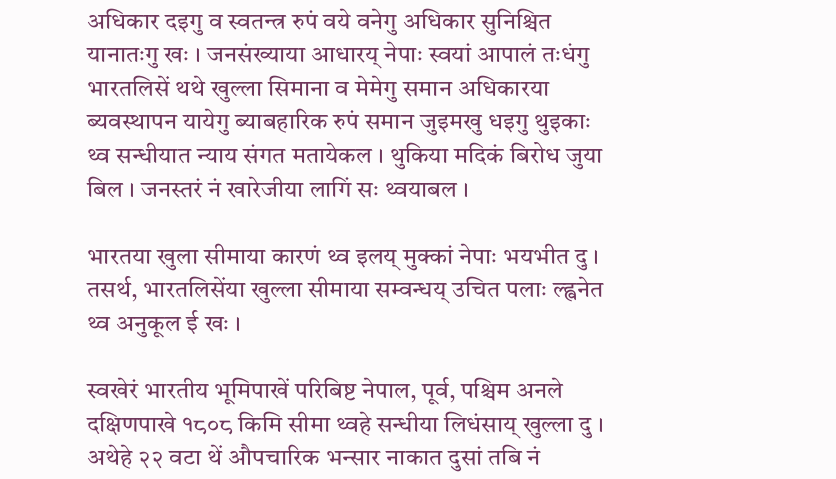अधिकार दइगु व स्वतन्त्र रुपं वये वनेगु अधिकार सुनिश्चित यानातःगु खः । जनसंख्याया आधारय् नेपाः स्वयां आपालं तःधंगु भारतलिसें थथे खुल्ला सिमाना व मेमेगु समान अधिकारया ब्यवस्थापन यायेगु ब्याबहारिक रुपं समान जुइमखु धइगु थुइकाः थ्व सन्धीयात न्याय संगत मतायेकल । थुकिया मदिकं बिरोध जुया बिल । जनस्तरं नं खारेजीया लागिं सः थ्वयाबल ।

भारतया खुला सीमाया कारणं थ्व इलय् मुक्कां नेपाः भयभीत दु । तसर्थ, भारतलिसेंया खुल्ला सीमाया सम्वन्धय् उचित पलाः ल्ह्वनेत थ्व अनुकूल ई खः ।

स्वखेरं भारतीय भूमिपाखें परिबिष्ट नेपाल, पूर्व, पश्चिम अनले दक्षिणपाखे १८०८ किमि सीमा थ्वहे सन्धीया लिधंसाय् खुल्ला दु । अथेहे २२ वटा थें औपचारिक भन्सार नाकात दुसां तबि नं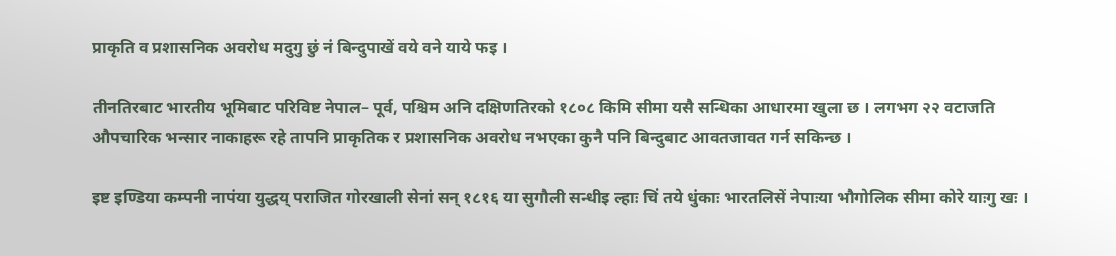प्राकृति व प्रशासनिक अवरोध मदुगु छुं नं बिन्दुपाखें वये वने याये फइ ।

तीनतिरबाट भारतीय भूमिबाट परिविष्ट नेपाल– पूर्व, पश्चिम अनि दक्षिणतिरको १८०८ किमि सीमा यसै सन्धिका आधारमा खुला छ । लगभग २२ वटाजति औपचारिक भन्सार नाकाहरू रहे तापनि प्राकृतिक र प्रशासनिक अवरोध नभएका कुनै पनि बिन्दुबाट आवतजावत गर्न सकिन्छ ।

इष्ट इण्डिया कम्पनी नापंया युद्धय् पराजित गोरखाली सेनां सन् १८१६ या सुगौली सन्धीइ ल्हाः चिं तये धुंकाः भारतलिसें नेपाःया भौगोलिक सीमा कोरे याःगु खः ।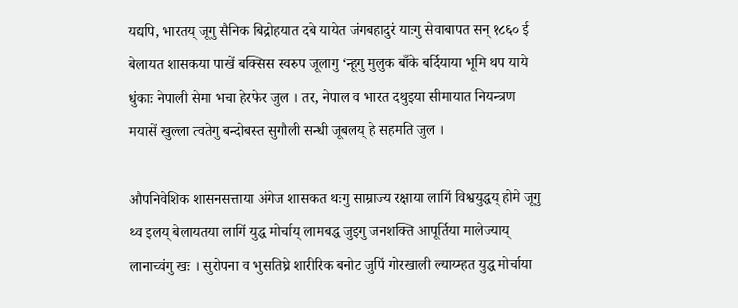यद्यपि, भारतय् जूगु सैनिक बिद्रोहयात दबे यायेत जंगबहादुरं याःगु सेवाबापत सन् १८६० ई बेलायत शासकया पाखें बक्सिस स्वरुप जूलागु ‘न्हूगु मुलुक बाँके बर्दियाया भूमि थप याये धुंकाः नेपाली सेमा भचा हेरफेर जुल । तर, नेपाल व भारत दथुइया सीमायात नियन्त्रण मयासें खुल्ला त्वतेगु बन्दोबस्त सुगौली सन्धी जूबलय् हे सहमति जुल ।

औपनिवेशिक शासनसत्ताया अंगेज शासकत थःगु साम्राज्य रक्षाया लागिं विश्वयुद्धय् होमे जूगु थ्व इलय् बेलायतया लागिं युद्ध मोर्चाय् लामबद्ध जुइगु जनशक्ति आपूर्तिया मालेज्याय् लानाच्वंगु खः । सुरोपना व भुसतिघ्रे शारीरिक बनोट जुपिं गोरखाली ल्याय्म्हत युद्ध मोर्चाया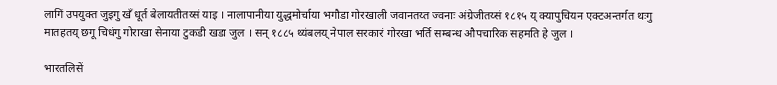लागिं उपयुक्त जुइगु खँ धूर्त बेलायतीतय्सं याइ । नालापानीया युद्धमोर्चाया भगौडा गोरखाली जवानतय्त ज्वनाः अंग्रेजीतय्सं १८१५ य् क्यापुचियन एक्टअन्तर्गत थःगु मातहतय् छगू चिधंगु गोराखा सेनाया टुकडी खडा जुल । सन् १८८५ थ्यंबलय् नेपाल सरकारं गोरखा भर्ति सम्बन्ध औपचारिक सहमति हे जुल ।

भारतलिसें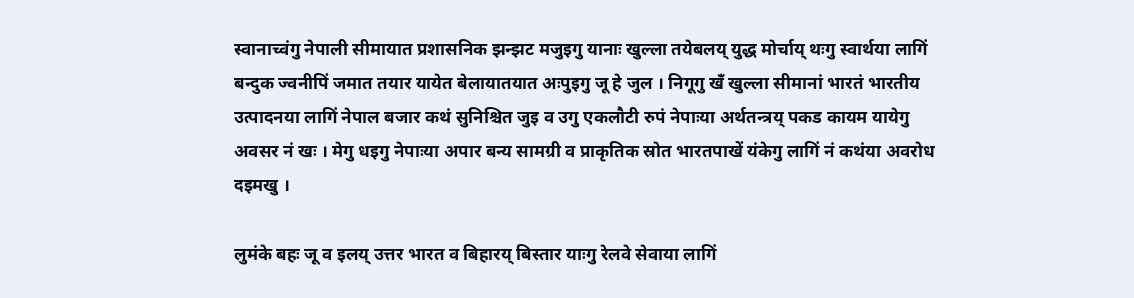स्वानाच्वंगु नेपाली सीमायात प्रशासनिक झन्झट मजुइगु यानाः खुल्ला तयेबलय् युद्ध मोर्चाय् थःगु स्वार्थया लागिं बन्दुक ज्वनीपिं जमात तयार यायेत बेलायातयात अःपुइगु जू हे जुल । निगूगु खँ खुल्ला सीमानां भारतं भारतीय उत्पादनया लागिं नेपाल बजार कथं सुनिश्चित जुइ व उगु एकलौटी रुपं नेपाःया अर्थतन्त्रय् पकड कायम यायेगु अवसर नं खः । मेगु धइगु नेपाःया अपार बन्य सामग्री व प्राकृतिक स्रोत भारतपाखें यंकेगु लागिं नं कथंया अवरोध दइमखु ।

लुमंके बहः जू व इलय् उत्तर भारत व बिहारय् बिस्तार याःगु रेलवे सेवाया लागिं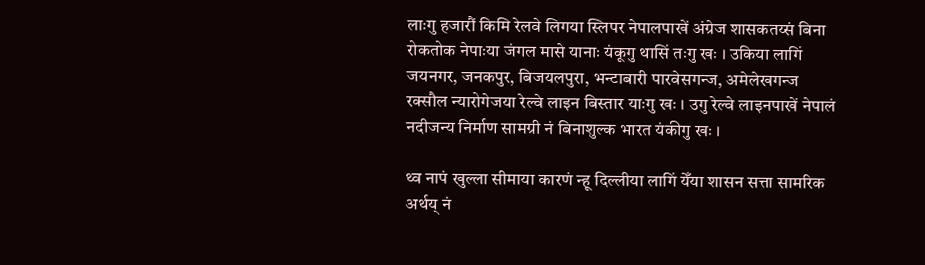लाःगु हजारौं किमि रेलवे लिगया स्लिपर नेपालपाखें अंग्रेज शासकतय्सं बिना रोकतोक नेपाःया जंगल मासे यानाः यंकूगु थासिं तःगु खः । उकिया लागिं जयनगर, जनकपुर, बिजयलपुरा, भन्टाबारी पारवेसगन्ज, अमेलेखगन्ज रक्सौल न्यारोगेजया रेल्वे लाइन बिस्तार याःगु खः । उगु रेल्वे लाइनपाखें नेपालं नदीजन्य निर्माण सामग्री नं बिनाशुल्क भारत यंकीगु खः ।

थ्व नापं खुल्ला सीमाया कारणं न्हू दिल्लीया लागिं येँया शासन सत्ता सामरिक अर्थय् नं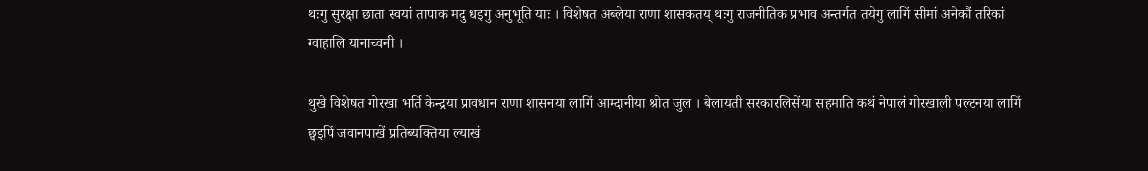थःगु सुरक्षा छाता स्वयां तापाक मदु धइगु अनुभूति याः । विशेषत अब्लेया राणा शासकतय् थःगु राजनीतिक प्रभाव अन्तर्गत तयेगु लागिं सीमां अनेकौं तरिकां ग्वाहालि यानाच्वनी ।

थुखे विशेषत गोरखा भर्ति केन्द्रया प्रावधान राणा शासनया लागिं आम्दानीया श्रोत जुल । बेलायती सरकारलिसेंया सहमाति कथं नेपालं गोरखाली पल्टनया लागिं छ्वइपिं जवानपाखें प्रतिब्यक्तिया ल्याखं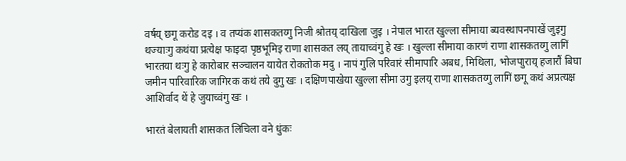वर्षय् छगू करोड दइ । व तप्यंक शासकतय्गु निजी श्रोतय् दाखिला जुइ । नेपाल भारत खुल्ला सीमाया ब्यवस्थापनपाखें जुइगु थज्याःगु कथंया प्रत्येक्ष फाइदा पृष्ठभूमिइ राणा शासकत लय् तायाच्वंगु हे खः । खुल्ला सीमाया कारणं राणा शासकतय्गु लागिं भारतया थःगु हे कारोबार सञ्चालन यायेत रोकतोक मदु । नापं गुलि परिवारं सीमापारि अबध, मिथिला, भोजपाुराय् हजारौं बिघा जमीन पारिवारिक जागिरक कथं तये दुगु खः । दक्षिणपाखेया खुल्ला सीमा उगु इलय् राणा शासकतय्गु लागिं छगू कथं अप्रत्यक्ष आशिर्वाद थें हे जुयाच्वंगु खः ।

भारतं बेलायती शासकत लिचिला वने धुंकः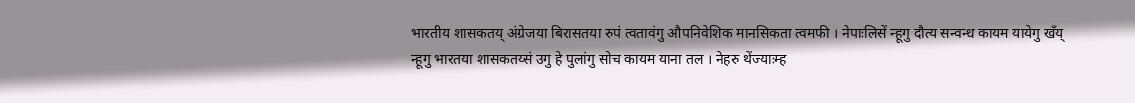भारतीय शासकतय् अंग्रेजया बिरासतया रुपं त्वतावंगु औपनिवेशिक मानसिकता त्वमफी । नेपाःलिसें न्हूगु दौत्य सन्वन्ध कायम यायेगु खँय् न्हूगु भारतया शासकतय्सं उगु हे पुलांगु सोच कायम याना तल । नेहरु थेंज्याःम्ह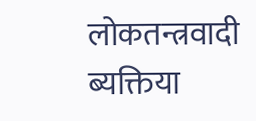लोकतन्त्रवादी ब्यक्तिया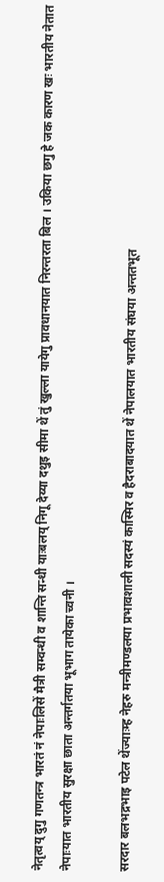नेतृत्वय् दुगु गणतन्त्र भारतं नं नेपाःलिसें मैत्री सम्वन्धी व शान्ति सन्धी याःबलय् निगू देय्या दथुइ सीमा थें तुं खुल्ला यायेगु प्रावधानयात निरन्तरता बिल । उकिया छगु हे जक कारण खः भारतीय नेतात नेपाःयात भारतीय सुरक्षा छाता अन्तर्गतया भूभाग तायेका च्वनी ।

सरदार बलभद्रभाइ पटेल थेंज्याःम्ह नेहरु मन्त्रीमण्डलया प्रभावशाली सदस्यं कास्मिर व हैदराबादयात थें नेपालयात भारतीय संघया अन्ततभूत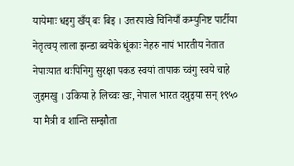यायेमाः धइगु खँय् बः बिइ । उत्तरपाखे चिनियाँ कम्युनिष्ट पार्टीया नेतृत्वय् लाला झन्डा ब्वयेके धूंकाः नेहरु नापं भारतीय नेतात नेपाःयात थःपिनिगु सुरक्षा पकड स्वयां तापाक च्वंगु स्वये चाहे जुइमखु । उकिया हे लिच्वः खः, नेपाल भारत दथुइया सन् १९५० या मैत्री व शान्ति सम्झौता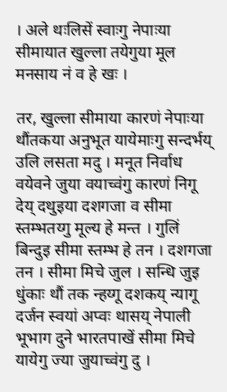। अले थःलिसें स्वाःगु नेपाःया सीमायात खुल्ला तयेगुया मूल मनसाय नं व हे खः ।

तर, खुल्ला सीमाया कारणं नेपाःया थौंतकया अनुभूत यायेमाःगु सन्दर्भय् उलि लसता मदु । मनूत निर्वाध वयेवने जुया वयाच्वंगु कारणं निगू देय् दथुइया दशगजा व सीमा स्तम्भतय्गु मूल्य हे मन्त । गुलिं बिन्दुइ सीमा स्तम्भ हे तन । दशगजा तन । सीमा मिचे जुल । सन्धि जुइ धुंकाः थौं तक न्हय्गू दशकय् न्यागू दर्जन स्वयां अप्वः थासय् नेपाली भूभाग दुने भारतपाखें सीमा मिचे यायेगु ज्या जुयाच्वंगु दु ।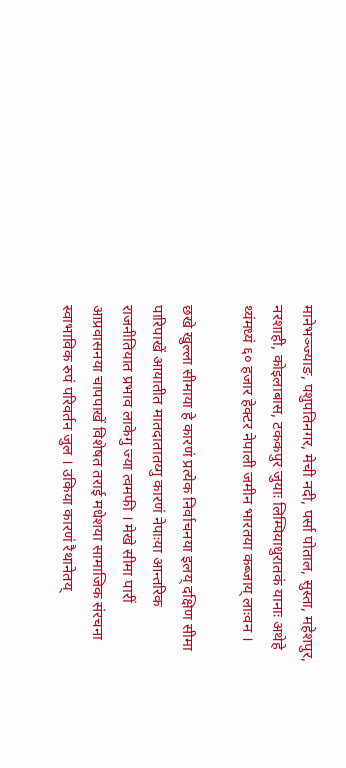मानेभञ्ज्याङ, पशुपतिनगर, मेची नदी, पर्सा पोताल, सुस्ता, महेशपुर, नरशाही, कोइलाबास, टककपुर जुयाः लिम्पियाधुरातकं यानाः अथेहे थ्यंमध्यं ६० हजार हेक्टर नेपाली जमीन भारतया कब्जाय् लाःवन ।

छखे खुल्ला सीमाया हे कारणं प्रत्येक निर्वाचनया इलय् दक्षिण सीमा पारिपाखें आयातीत मातदातातय्गु कारणं नेपाःया आन्तरिक राजनीतियात प्रभाव लाकेगु ज्या त्वमफी । मेखे सीमा पारीं आप्रवासनया चापपाखें विशेषत तराई मधेशया सामाजिक संरचना स्वाभाविक रुपं परिवर्तन जुल । उकिया कारणं रैथानेतय्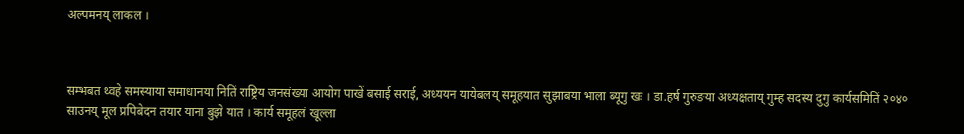अल्पमनय् लाकल ।



सम्भबत थ्वहे समस्याया समाधानया नितिं राष्ट्रिय जनसंख्या आयोग पाखें बसाई सराई, अध्ययन यायेबलय् समूहयात सुझाबया भाला ब्यूगु खः । डा.हर्ष गुरुङया अध्यक्षताय् गुम्ह सदस्य दुगु कार्यसमितिं २०४० साउनय् मूल प्रपिबेदन तयार याना बुझे यात । कार्य समूहलं खूल्ला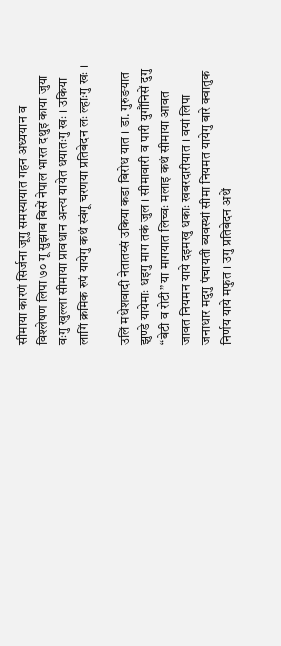सीमाया कारणं सिर्जना जूगु समस्यायात गहन अध्ययान व विश्लेषण लिपा ७० गू सुझाब बिसें नेपाल भारत दथुइ काया जुया वःगु खुल्ला सीमाया प्रावधान अन्त्य यायेत धयातःगु खः । उकिया लागिं क्रमिक रुपं यायेगु कथं स्वंगू चरणया प्रतिबेदन लः ल्हाःगु खः ।

उलिं मधेशवादी नेतातय्सं उकिया कडा बिरोध यात । डा. गुरुङयात झुण्डे यायेमाः धइगु माग तकं जुल । सीमावारी व पारी युगौंनिसें दुगु  “बेटी व रोटी” या मागयात लिच्वः मलाइ कथं सीमाया आवत जावत नियमन याये दइमखु धकाः खबरदारीयात । वयां लिपा जनाधार मदुगु पंचायती ब्यवस्थां सीमा नियमत यायेगु बारे क्वातुक निर्णय याये मफुत । उगु प्रतिबेदन अथें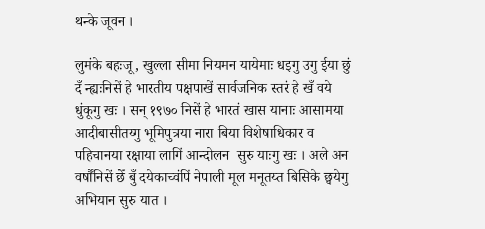थन्के जूवन ।

लुमंके बहःजू, खुल्ला सीमा नियमन यायेमाः धइगु उगु ईया छुं दँ न्ह्यःनिसें हे भारतीय पक्षपाखें सार्वजनिक स्तरं हे खँ वये धुंकूगु खः । सन् १९७० निसें हे भारतं खास यानाः आसामया आदीबासीतय्गु भूमिपुत्रया नारा बिया विशेषाधिकार व पहिचानया रक्षाया लागिं आन्दोलन  सुरु याःगु खः । अले अन वर्षौंनिसें छेँ बुँ दयेकाच्वंपिं नेपाली मूल मनूतय्त बिसिके छ्वयेगु अभियान सुरु यात ।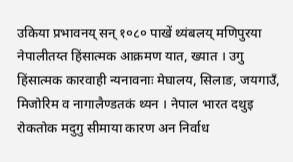उकिया प्रभावनय् सन् १०८० पाखें थ्यंबलय् मणिपुरया नेपालीतय्त हिंसात्मक आक्रमण यात, ख्यात । उगु हिंसात्मक कारवाही न्यनावनाः मेघालय, सिलाङ, जयगाउँ, मिजोरिम व नागालैण्डतकं थ्यन । नेपाल भारत दथुइ रोकतोक मदुगु सीमाया कारण अन निर्वाध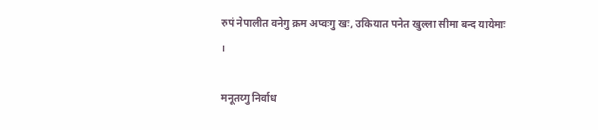रुपं नेपालीत वनेगु क्रम अप्वःगु खः, उकियात पनेत खुल्ला सीमा बन्द यायेमाः ।

मनूतय्गु निर्वाध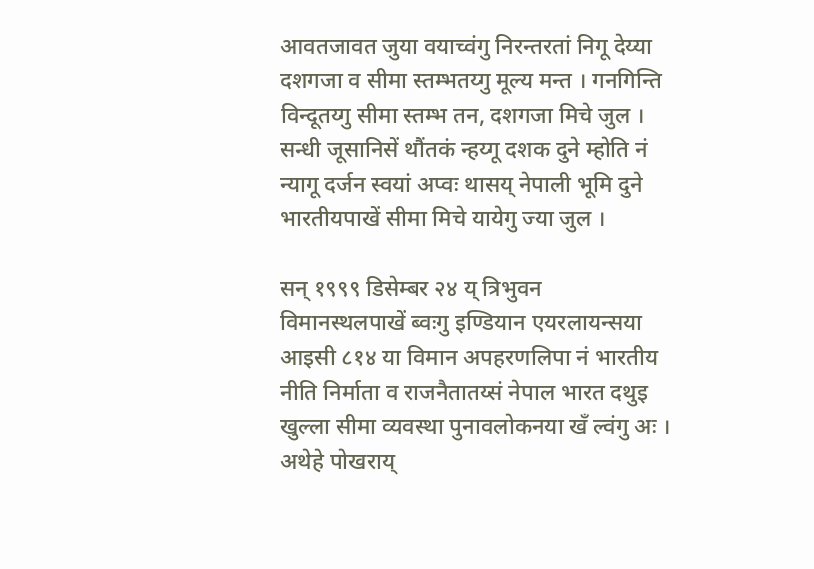आवतजावत जुया वयाच्वंगु निरन्तरतां निगू देय्या दशगजा व सीमा स्तम्भतय्गु मूल्य मन्त । गनगिन्ति विन्दूतय्गु सीमा स्तम्भ तन, दशगजा मिचे जुल । सन्धी जूसानिसें थौंतकं न्हय्गू दशक दुने म्होति नं न्यागू दर्जन स्वयां अप्वः थासय् नेपाली भूमि दुने भारतीयपाखें सीमा मिचे यायेगु ज्या जुल ।

सन् १९९९ डिसेम्बर २४ य् त्रिभुवन विमानस्थलपाखें ब्वःगु इण्डियान एयरलायन्सया आइसी ८१४ या विमान अपहरणलिपा नं भारतीय नीति निर्माता व राजनैतातय्सं नेपाल भारत दथुइ खुल्ला सीमा व्यवस्था पुनावलोकनया खँ ल्वंगु अः । अथेहे पोखराय्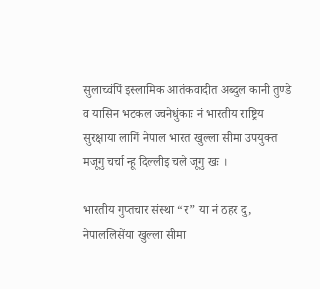सुलाच्वंपिं इस्लामिक आतंकवादीत अब्दुल कानी तुण्डे व यासिन भटकल ज्वनेधुंकाः नं भारतीय राष्ट्रिय सुरक्षाया लागिं नेपाल भारत खुल्ला सीमा उपयुक्त मजूगु चर्चा न्हू दिल्लीइ चले जूगु खः ।

भारतीय गुप्तचार संस्था “र” या नं ठहर दु, नेपाललिसेंया खुल्ला सीमा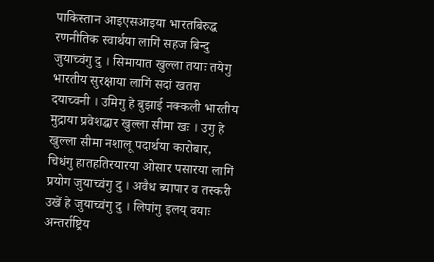पाकिस्तान आइएसआइया भारतबिरुद्ध रणनीतिक स्वार्थया लागिं सहज बिन्दु जुयाच्वंगु दु । सिमायात खुल्ला तयाः तयेगु भारतीय सुरक्षाया लागिं सदां खतरा दयाच्वनी । उमिगु हे बुझाई नक्कली भारतीय मुद्राया प्रवेशद्धार खुल्ला सीमा खः । उगु हे खुल्ला सीमा नशालू पदार्थया कारोबार, चिधंगु हातहतिरयारया ओसार पसारया लागिं प्रयोग जुयाच्वंगु दु । अवैध ब्यापार व तस्करी उखें हे जुयाच्वंगु दु । लिपांगु इलय् वयाः अन्तर्राष्ट्रिय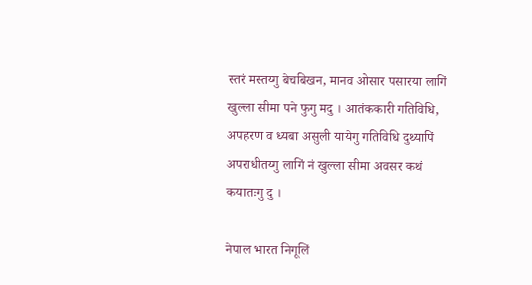स्तरं मस्तय्गु बेचबिखन, मानव ओसार पसारया लागिं खुल्ला सीमा पने फुगु मदु । आतंककारी गतिविधि, अपहरण व ध्यबा असुली यायेगु गतिविधि दुथ्यापिं अपराधीतय्गु लागिं नं खुल्ला सीमा अवसर कथं कयातःगु दु ।

नेपाल भारत निगूलिं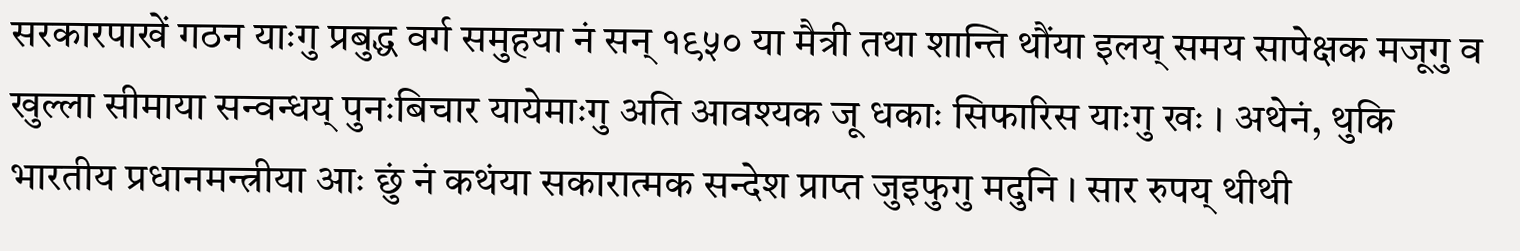सरकारपाखें गठन याःगु प्रबुद्ध वर्ग समुहया नं सन् १९५० या मैत्री तथा शान्ति थौंया इलय् समय सापेक्षक मजूगु व खुल्ला सीमाया सन्वन्धय् पुनःबिचार यायेमाःगु अति आवश्यक जू धकाः सिफारिस याःगु खः । अथेनं, थुकि भारतीय प्रधानमन्त्रीया आः छुं नं कथंया सकारात्मक सन्देश प्राप्त जुइफुगु मदुनि । सार रुपय् थीथी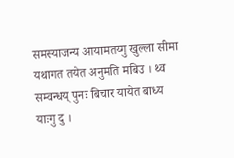समस्याजन्य आयामतय्गु खुल्ला सीमा यथागत तयेत अनुमति मबिउ । थ्व सम्वन्धय् पुनः बिचार यायेत बाध्य याःगु दु ।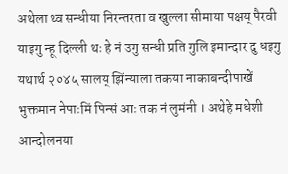अथेला थ्व सन्धीया निरन्तरता व खुल्ला सीमाया पक्षय् पैरवी याइगु न्हू दिल्ली थः हे नं उगु सन्धी प्रति गुलि इमान्दार दु धइगु यथार्थ २०४५ सालय् झिंन्याला तकया नाकाबन्दीपाखें भुक्तमान नेपाःमिं पिन्सं आः तक नं लुमंनी । अथेहे मधेशी आन्दोलनया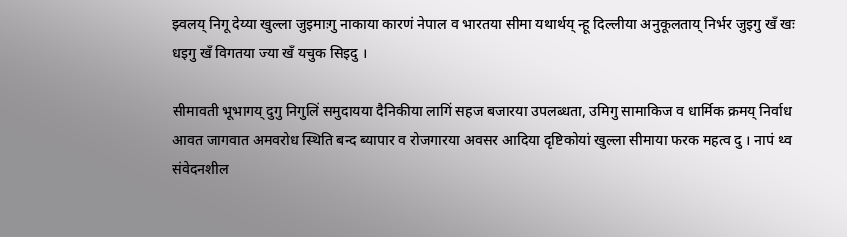झ्वलय् निगू देय्या खुल्ला जुइमाःगु नाकाया कारणं नेपाल व भारतया सीमा यथार्थय् न्हू दिल्लीया अनुकूलताय् निर्भर जुइगु खँ खः धइगु खँ विगतया ज्या खँ यचुक सिइदु ।

सीमावती भूभागय् दुगु निगुलिं समुदायया दैनिकीया लागिं सहज बजारया उपलब्धता, उमिगु सामाकिज व धार्मिक क्रमय् निर्वाध आवत जागवात अमवरोध स्थिति बन्द ब्यापार व रोजगारया अवसर आदिया दृष्टिकोयां खुल्ला सीमाया फरक महत्व दु । नापं थ्व संवेदनशील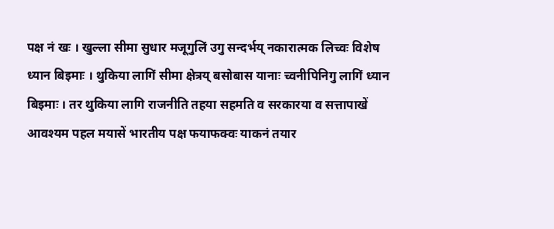पक्ष नं खः । खुल्ला सीमा सुधार मजूगुलिं उगु सन्दर्भय् नकारात्मक लिच्वः विशेष ध्यान बिइमाः । थुकिया लागिं सीमा क्षेत्रय् बसोबास यानाः च्वनीपिनिगु लागिं ध्यान बिइमाः । तर थुकिया लागि राजनीति तहया सहमति व सरकारया व सत्तापाखें आवश्यम पहल मयासें भारतीय पक्ष फयाफक्वः याकनं तयार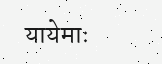यायेमाः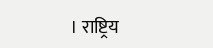। राष्ट्रिय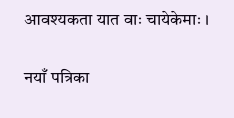आवश्यकता यात वाः चायेकेमाः ।

नयाँ पत्रिका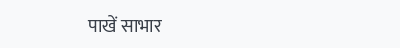पाखें साभार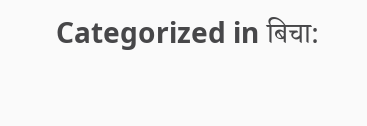Categorized in बिचा: